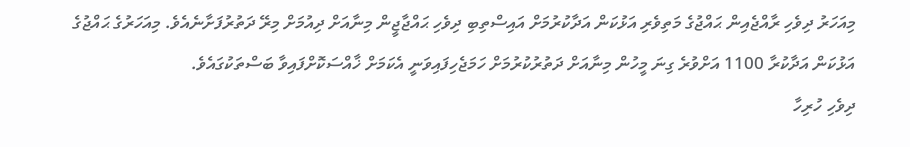މިއަހަރު ދިވެހި ރާއްޖެއިން ޙައްޖުގެ މަތިވެރި އަޅުކަން އަދާކުރުމަށް އައިސްތިބި ދިވެހި ޙައްޖާޖީން މިނާއަށް ދިއުމަށް މިރޭ ދަތުރުފަށާނެއެވެ. މިއަހަރުގެ ޙައްޖުގެ އަޅުކަން އަދާކުރާ 1100 އަށްވުރެ ގިނަ މީހުން މިނާއަށް ދަތުރުކުރުމަށް ހަމަޖެހިފައިވަނީ އެކަމަށް ޚާއްސަކޮށްފައިވާ ބަސްތަކުގައެވެ.
ދިވެހި ހުރިހާ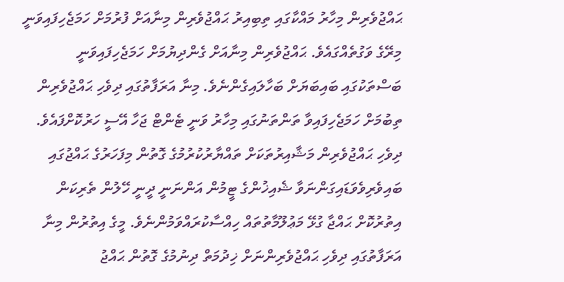ޙައްޖުވެރިން މިހާރު މައްކާގައި ތިބިއިރު ޙައްޖުވެރިން މިނާއަށް ފުރުމަށް ހަމަޖެހިފައިވަނީ މިރޭގެ ވަގުތެއްގައެވެ. ޙައްޖުވެރިން މިނާއަށް ގެންދިޔުމަށް ހަމަޖެހިފައިވަނީ ބަސްތަކުގައި ބައިބަޔަށް ބަހާލައިގެންނެވެ. މިނާ އަރަފާތުގައި ދިވެހި ޙައްޖުވެރިން ތިބުމަށް ހަމަޖެހިފައިވާ ތަންތަނުގައި މިހާރު ވަނީ ޓެންޓް ޖަހާ އޭސީ ހަރުކޮށްފައެވެ.
ދިވެހި ޙައްޖުވެރިން މަޝާއިރުތަކަށް ތައްޔާރުކުރުމުގެ ގޮތުން މިފަހަރުގެ ޙައްޖުގައި ބައިވެރިވެވަޑައިގަންނަވާ ޝެއިޚުންގެ ޓީމުން އަންނަނީ ދީނީ ހޭލުން ތެރިކަން އިތުރުކޮށް ޙައްޖާ ގުޅޭ މަޢުލޫމާތުތައް ހިއްސާކުރައްވަމުންނެވެ. މީގެ އިތުރުން މިނާ އަރަފާތުގައި ދިވެހި ޙައްޖުވެރިންނަށް ޚިދުމަތް ދިނުމުގެ ގޮތުން ޙައްޖު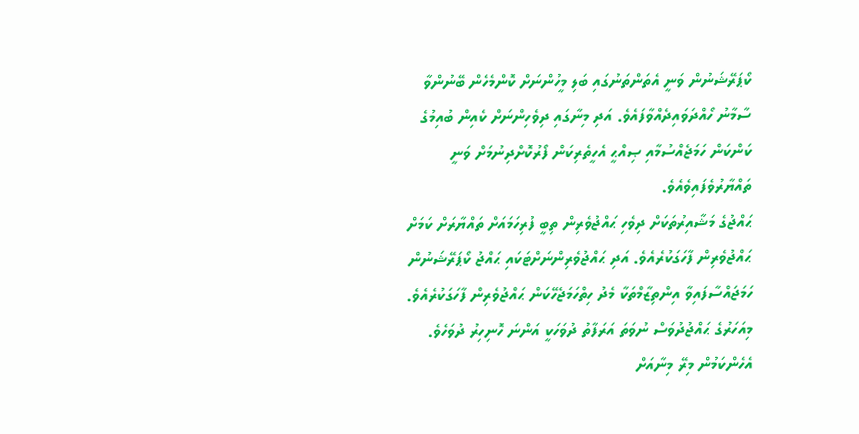ކޯޕަރޭޝަނުން ވަނީ އެތަންތަނުގައި ބަލި މީހުންނަށް ކޮންމެހެން ބޭނުންވާ ސާމާނު ހޯއްދަވައިދެއްވާފައެވެ. އަދި މިނާގައި ދިވެހިންނަށް ކެއިން ބުއިމުގެ ކަންކަން ހަމަޖެއްސުމާއި ޞިއްޙީ އެހީތެރިކަން ފޯރުކޮށްދިނުމަށް ވަނީ ތައްޔާރުވެފައިވެއެވެ.
ޙައްޖުގެ މަޝާއިރުތަކަށް ދިވެހި ޙައްޖުވެރިން ތިބީ ފުރިހަމައަށް ތައްޔާރަށް ކަމަށް ޙައްޖުވެރިން ފާހަގަކުރެއެވެ. އަދި ޙައްޖުވެރިންނަށްޓަކައި ޙައްޖު ކޯޕަރޭޝަނުން ހަމަޖައްސާފައިވާ އިންތިޒާމްތަކާ މެދު ހިތްހަމަޖެހޭކަން ޙައްޖުވެރިން ފާހަގަކުރެއެވެ.
މިއަހަރުގެ ޙައްޖުދުވަސް ނުވަތަ އަރަފާތު ދުވަހަކީ އަންނަ ހޮނިހިރު ދުވަހެވެ. އެހެންކަމުން މިރޭ މިނާއަށް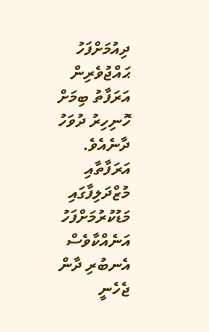ދިއުމަށްފަހު ޙައްޖުވެރިން އަރަފާތު ބިމަށް ހޮނިހިރު ދުވަހު ދާނެއެވެ. އަރަފާތާއި މުޒްދަލިފާގައި މަޑުކުރުމަށްފަހު އަނެއްކާވެސް އެނބުރި ދާން ޖެހެނީ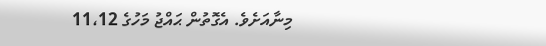މިނާއަށެވެ. އެގޮތުން ޙައްޖު މަހުގެ 11،12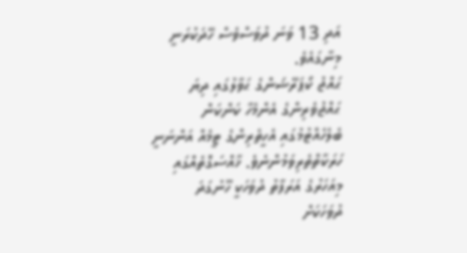އަދި 13 ވަނަ ދުވަސްވެސް ހޭދަކުރަނީ މިނާގައެވެ.
ޙައްޖު ކޯޕަރޭޝަންގެ ޙަވާލުގައި ދިޔަ ޙައްޖުވެރިންގެ އެންމެހާ ކަންކަން ބެލެހެއްޓުމުގައި އެހީތެރިންގެ ޓީމެއް އަންނަނީ ހަރަކާތްތެރިވަމުންނެވެ. ޚާއްސަގޮތެއްގައި މިއަހަރުގެ އަރަފާތު ދުވަހަކީ ހޫނުގަދަ
ދުވަހަކަށް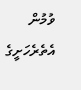ވުމުން އެތެރެހަށީގެ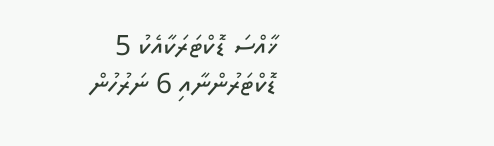ޚާއްސަ ޑޮކްޓަރަކާއެކު 5 ޑޮކްޓަރުންނާއި 6 ނަރުހުން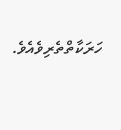ހަރަކާތްތެރިވެއެވެ.